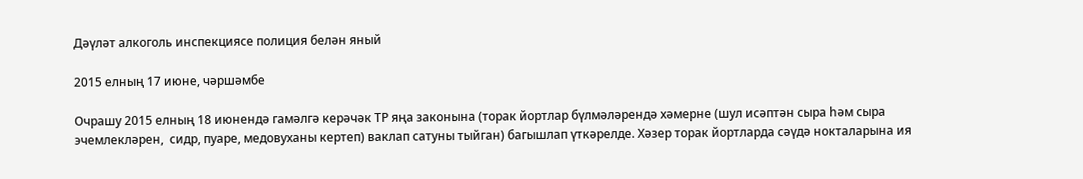Дәүләт алкоголь инспекциясе полиция белән яный

2015 елның 17 июне, чәршәмбе

Очрашу 2015 елның 18 июнендә гамәлгә керәчәк ТР яңа законына (торак йортлар бүлмәләрендә хәмерне (шул исәптән сыра һәм сыра эчемлекләрен,  сидр, пуаре, медовуханы кертеп) ваклап сатуны тыйган) багышлап үткәрелде. Хәзер торак йортларда сәүдә нокталарына ия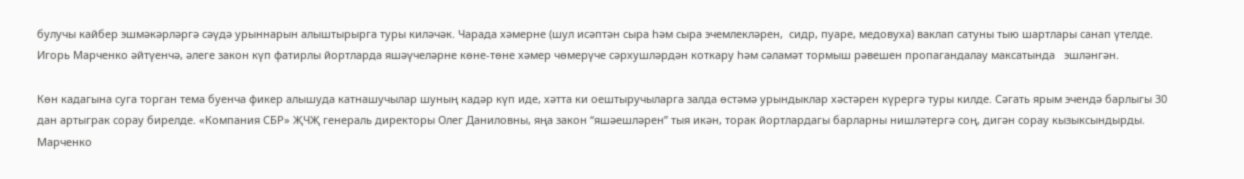булучы кайбер эшмәкәрләргә сәүдә урыннарын алыштырырга туры киләчәк. Чарада хәмерне (шул исәптән сыра һәм сыра эчемлекләрен,  сидр, пуаре, медовуха) ваклап сатуны тыю шартлары санап үтелде. Игорь Марченко әйтүенчә, әлеге закон күп фатирлы йортларда яшәүчеләрне көне-төне хәмер чөмерүче сәрхушләрдән коткару һәм сәламәт тормыш рәвешен пропагандалау максатында   эшләнгән.

Көн кадагына суга торган тема буенча фикер алышуда катнашучылар шуның кадәр күп иде, хәтта ки оештыручыларга залда өстәмә урындыклар хәстәрен күрергә туры килде. Сәгать ярым эчендә барлыгы 30 дан артыграк сорау бирелде. «Компания СБР» ҖЧҖ генераль директоры Олег Даниловны, яңа закон “яшәешләрен” тыя икән, торак йортлардагы барларны нишләтергә соң, дигән сорау кызыксындырды. Марченко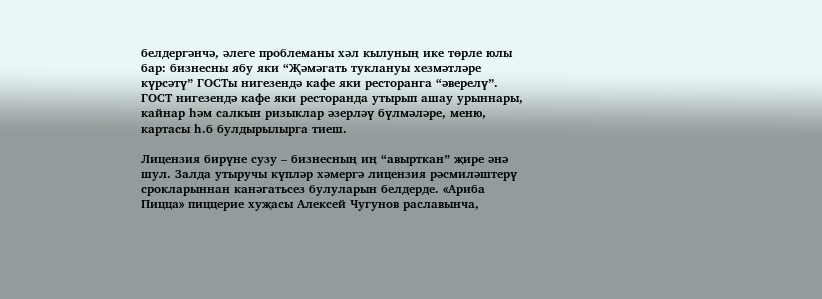белдергәнчә, әлеге проблеманы хәл кылуның ике төрле юлы бар: бизнесны ябу яки “Җәмәгать туклануы хезмәтләре күрсәтү” ГОСТы нигезендә кафе яки ресторанга “әверелү”.  ГОСТ нигезендә кафе яки ресторанда утырып ашау урыннары, кайнар һәм салкын ризыклар әзерләү бүлмәләре, меню, картасы һ.б булдырылырга тиеш.

Лицензия бирүне сузу – бизнесның иң “авырткан” җире әнә шул. Залда утыручы күпләр хәмергә лицензия рәсмиләштерү срокларыннан канәгатьсез булуларын белдерде. «Ариба Пицца» пиццерие хуҗасы Алексей Чугунов раславынча,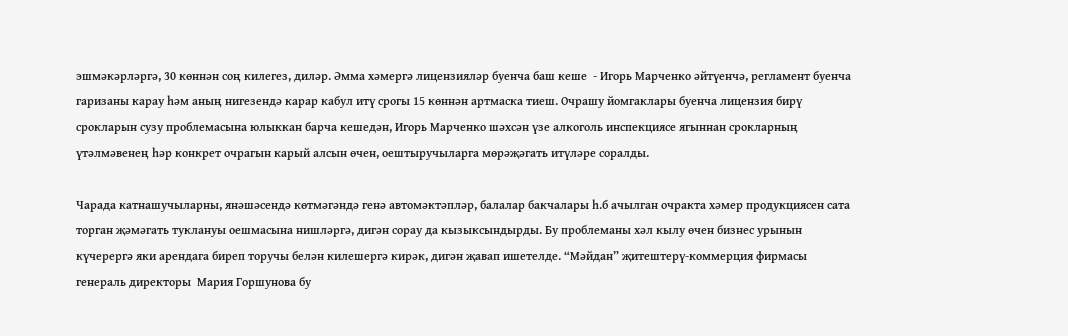эшмәкәрләргә, 30 көннән соң килегез, диләр. Әмма хәмергә лицензияләр буенча баш кеше  - Игорь Марченко әйтүенчә, регламент буенча гаризаны карау һәм аның нигезендә карар кабул итү срогы 15 көннән артмаска тиеш. Очрашу йомгаклары буенча лицензия бирү срокларын сузу проблемасына юлыккан барча кешедән, Игорь Марченко шәхсән үзе алкоголь инспекциясе ягыннан срокларның үтәлмәвенең һәр конкрет очрагын карый алсын өчен, оештыручыларга мөрәҗәгать итүләре соралды.

Чарада катнашучыларны, янәшәсендә көтмәгәндә генә автомәктәпләр, балалар бакчалары һ.б ачылган очракта хәмер продукциясен сата торган җәмәгать туклануы оешмасына нишләргә, дигән сорау да кызыксындырды. Бу проблеманы хәл кылу өчен бизнес урынын күчерергә яки арендага биреп торучы белән килешергә кирәк, дигән җавап ишетелде. “Мәйдан” җитештерү-коммерция фирмасы генераль директоры  Мария Горшунова бу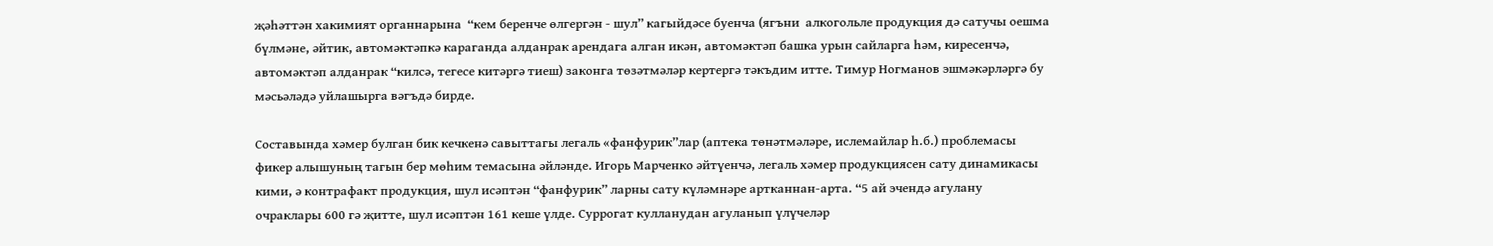җәһәттән хакимият органнарына  “кем беренче өлгергән - шул” кагыйдәсе буенча (ягъни  алкогольле продукция дә сатучы оешма бүлмәне, әйтик, автомәктәпкә караганда алданрак арендага алган икән, автомәктәп башка урын сайларга һәм, киресенчә, автомәктәп алданрак “килсә, тегесе китәргә тиеш) законга төзәтмәләр кертергә тәкъдим итте. Тимур Ногманов эшмәкәрләргә бу мәсьәләдә уйлашырга вәгъдә бирде.

Составында хәмер булган бик кечкенә савыттагы легаль «фанфурик”лар (аптека төнәтмәләре, ислемайлар һ.б.) проблемасы фикер алышуның тагын бер мөһим темасына әйләнде. Игорь Марченко әйтүенчә, легаль хәмер продукциясен сату динамикасы кими, ә контрафакт продукция, шул исәптән “фанфурик” ларны сату күләмнәре артканнан-арта. “5 ай эчендә агулану очраклары 600 гә җитте, шул исәптән 161 кеше үлде. Суррогат кулланудан агуланып үлүчеләр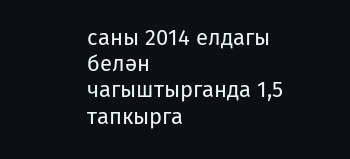саны 2014 елдагы белән чагыштырганда 1,5 тапкырга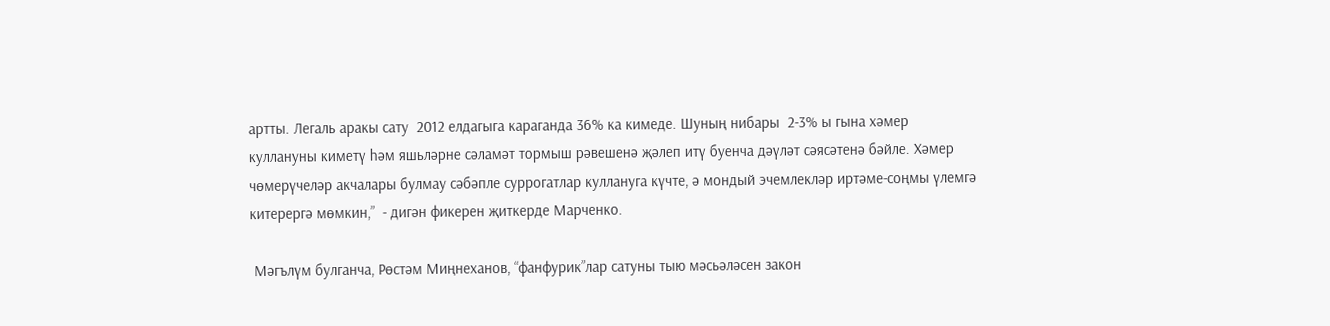артты. Легаль аракы сату  2012 елдагыга караганда 36% ка кимеде. Шуның нибары  2-3% ы гына хәмер куллануны киметү һәм яшьләрне сәламәт тормыш рәвешенә җәлеп итү буенча дәүләт сәясәтенә бәйле. Хәмер чөмерүчеләр акчалары булмау сәбәпле суррогатлар куллануга күчте, ә мондый эчемлекләр иртәме-соңмы үлемгә китерергә мөмкин,”  - дигән фикерен җиткерде Марченко.

 Мәгълүм булганча, Рөстәм Миңнеханов, “фанфурик”лар сатуны тыю мәсьәләсен закон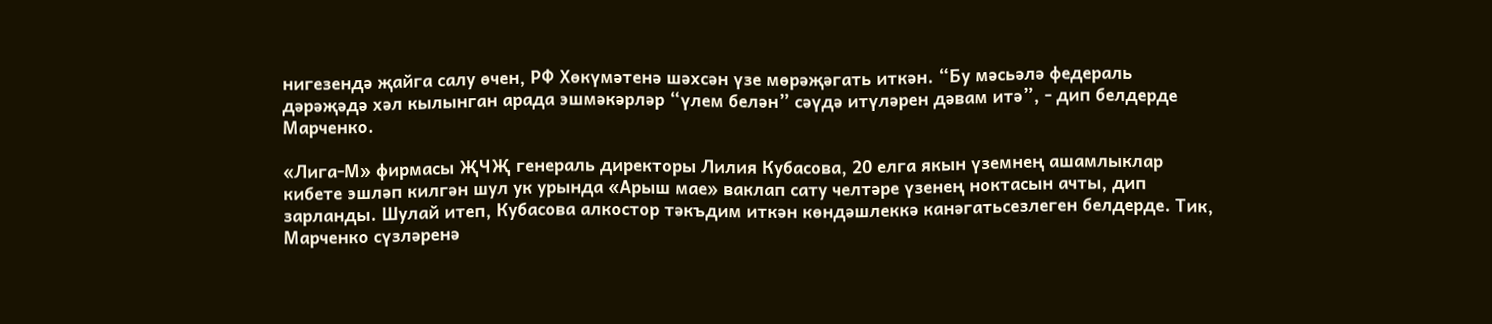нигезендә җайга салу өчен, РФ Хөкүмәтенә шәхсән үзе мөрәҗәгать иткән. “Бу мәсьәлә федераль дәрәҗәдә хәл кылынган арада эшмәкәрләр “үлем белән” сәүдә итүләрен дәвам итә”, - дип белдерде Марченко.

«Лига-М» фирмасы ҖЧҖ генераль директоры Лилия Кубасова, 20 елга якын үземнең ашамлыклар кибете эшләп килгән шул ук урында «Арыш мае» ваклап сату челтәре үзенең ноктасын ачты, дип зарланды. Шулай итеп, Кубасова алкостор тәкъдим иткән көндәшлеккә канәгатьсезлеген белдерде. Тик, Марченко сүзләренә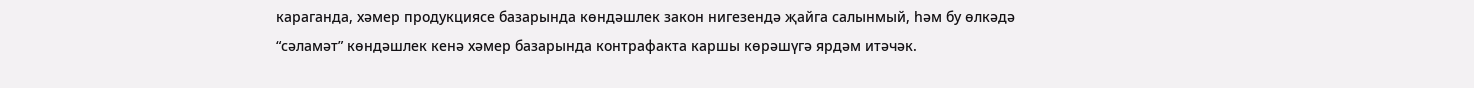караганда, хәмер продукциясе базарында көндәшлек закон нигезендә җайга салынмый, һәм бу өлкәдә “сәламәт” көндәшлек кенә хәмер базарында контрафакта каршы көрәшүгә ярдәм итәчәк.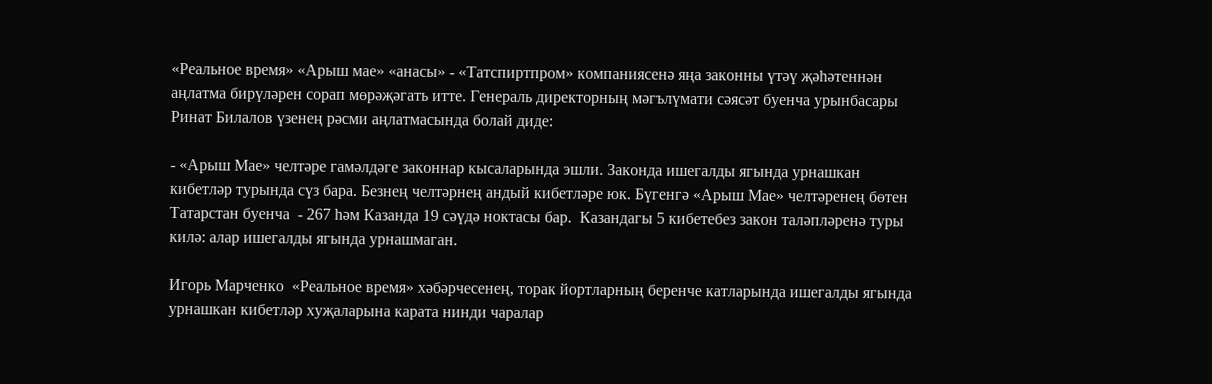«Реальное время» «Арыш мае» «анасы» - «Татспиртпром» компаниясенә яңа законны үтәү җәһәтеннән аңлатма бирүләрен сорап мөрәҗәгать итте. Генераль директорның мәгълүмати сәясәт буенча урынбасары  Ринат Билалов үзенең рәсми аңлатмасында болай диде:

- «Арыш Мае» челтәре гамәлдәге законнар кысаларында эшли. Законда ишегалды ягында урнашкан кибетләр турында сүз бара. Безнең челтәрнең андый кибетләре юк. Бүгенгә «Арыш Мае» челтәренең бөтен Татарстан буенча  - 267 һәм Казанда 19 сәүдә ноктасы бар.  Казандагы 5 кибетебез закон таләпләренә туры килә: алар ишегалды ягында урнашмаган.

Игорь Марченко  «Реальное время» хәбәрчесенең, торак йортларның беренче катларында ишегалды ягында урнашкан кибетләр хуҗаларына карата нинди чаралар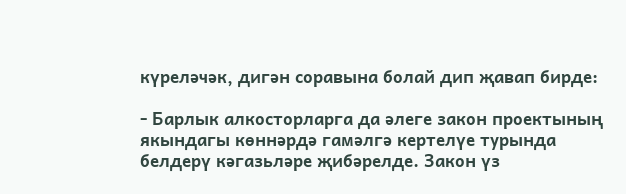күреләчәк, дигән соравына болай дип җавап бирде:

- Барлык алкосторларга да әлеге закон проектының якындагы көннәрдә гамәлгә кертелүе турында белдерү кәгазьләре җибәрелде. Закон үз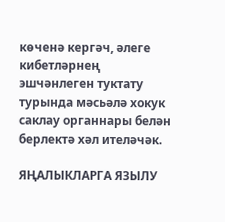көченә кергәч, әлеге кибетләрнең эшчәнлеген туктату турында мәсьәлә хокук саклау органнары белән берлектә хәл ителәчәк.

ЯҢАЛЫКЛАРГА ЯЗЫЛУ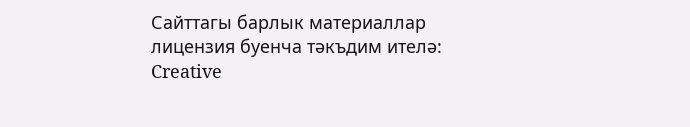Сайттагы барлык материаллар лицензия буенча тәкъдим ителә:
Creative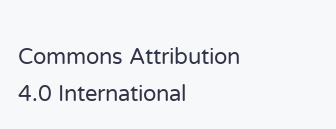Commons Attribution 4.0 International